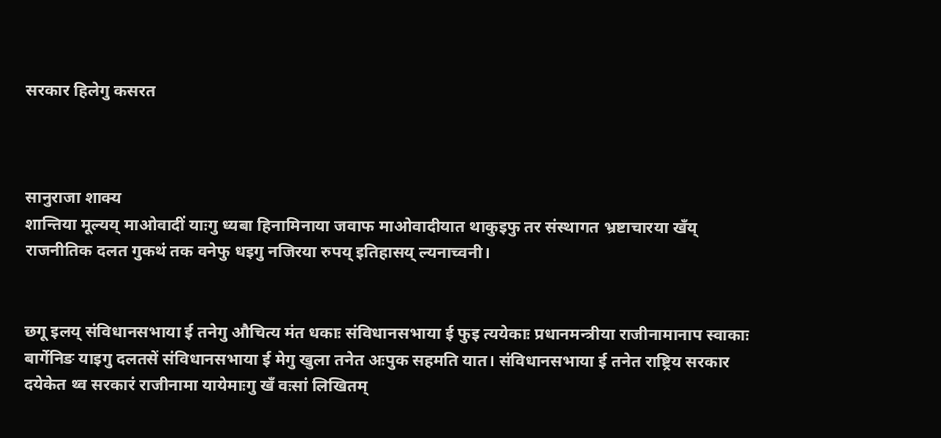सरकार हिलेगु कसरत



सानुराजा शाक्य
शान्तिया मूल्यय् माओवादीं याःगु ध्यबा हिनामिनाया जवाफ माओवादीयात थाकुइफु तर संस्थागत भ्रष्टाचारया खँय् राजनीतिक दलत गुकथं तक वनेफु धइगु नजिरया रुपय् इतिहासय् ल्यनाच्वनी।


छगू इलय् संविधानसभाया ई तनेगु औचित्य मंत धकाः संविधानसभाया ई फुइ त्ययेकाः प्रधानमन्त्रीया राजीनामानाप स्वाकाः बार्गेनिङ याइगु दलतसें संविधानसभाया ई मेगु खुला तनेत अःपुक सहमति यात। संविधानसभाया ई तनेत राष्ट्रिय सरकार दयेकेत थ्व सरकारं राजीनामा यायेमाःगु खँ वःसां लिखितम्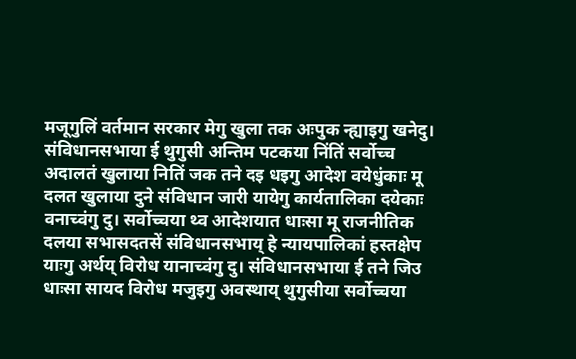मजूगुलिं वर्तमान सरकार मेगु खुला तक अःपुक न्ह्याइगु खनेदु। संविधानसभाया ई थुगुसी अन्तिम पटकया निंतिं सर्वोच्च अदालतं खुलाया नितिं जक तने दइ धइगु आदेश वयेधुंकाः मू दलत खुलाया दुने संविधान जारी यायेगु कार्यतालिका दयेकाः वनाच्वंगु दु। सर्वोच्चया थ्व आदेशयात धाःसा मू राजनीतिक दलया सभासदतसें संविधानसभाय् हे न्यायपालिकां हस्तक्षेप याःगु अर्थय् विरोध यानाच्वंगु दु। संविधानसभाया ई तने जिउ धाःसा सायद विरोध मजुइगु अवस्थाय् थुगुसीया सर्वोच्चया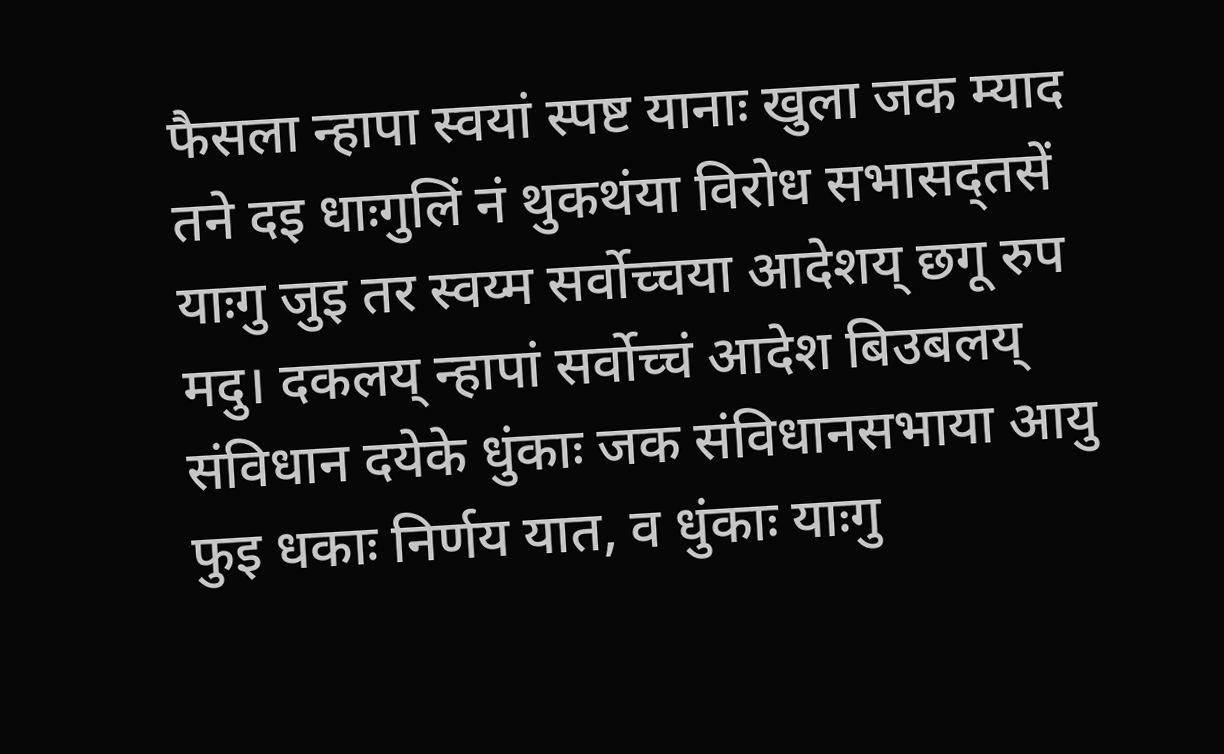फैसला न्हापा स्वयां स्पष्ट यानाः खुला जक म्याद तने दइ धाःगुलिं नं थुकथंया विरोध सभासद्तसें याःगु जुइ तर स्वय्म सर्वोच्चया आदेशय् छगू रुप मदु। दकलय् न्हापां सर्वोच्चं आदेश बिउबलय् संविधान दयेके धुंकाः जक संविधानसभाया आयु फुइ धकाः निर्णय यात, व धुंकाः याःगु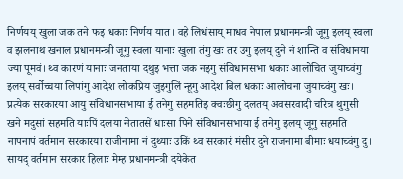निर्णयय् खुला जक तने फइ धकाः निर्णय यात। वहे लिधंसाय् माधव नेपाल प्रधानमन्त्री जूगु इलय् स्वला व झलनाथ खनाल प्रधानमन्त्री जूगु स्वला यानाः खुला तंगु खः तर उगु इलय् दुने नं शान्ति व संविधानया ज्या पूमवं। थ्व कारणं यानाः जनताया दथुइ भत्ता जक नइगु संविधानसभा धकाः आलोचित जुयाच्वंगु इलय् सर्वोच्चया लिपांगु आदेश लोकप्रिय जुइगुलिं न्हूगु आदेश बिल धकाः आलोचना जुयाच्वंगु खः।
प्रत्येक सरकारया आयु संविधानसभाया ई तनेगु सहमतिइ क्वःछीगु दलतय् अवसरवादी चरित्र थुगुसी खने मदुसां सहमति याःपिं दलया नेतातसें धाःसा पिने संविधानसभाया ई तनेगु इलय् जूगु सहमति नापनापं वर्तमान सरकारया राजीनामा नं दुथ्याः उकिं थ्व सरकारं मंसीर दुने राजनामा बीमाः धयाच्वंगु दु। सायद् वर्तमान सरकार हिलाः मेम्ह प्रधानमन्त्री दयेकेत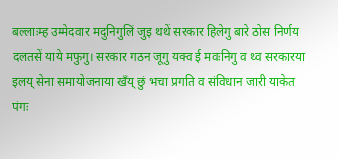बल्लाःम्ह उम्मेदवार मदुनिगुलिं जुइ थथें सरकार हिलेगु बारे ठोस निर्णय दलतसें याये मफुगु। सरकार गठन जूगु यक्व ई मवःनिगु व थ्व सरकारया इलय् सेना समायोजनाया खँय् छुं भचा प्रगति व संविधान जारी याकेत पंगः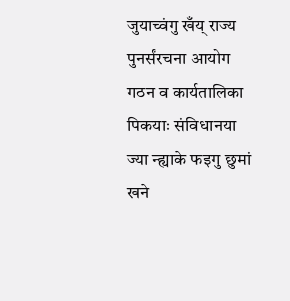जुयाच्वंगु खँय् राज्य पुनर्संरचना आयोग गठन व कार्यतालिका पिकयाः संविधानया ज्या न्ह्याके फइगु छुमां खने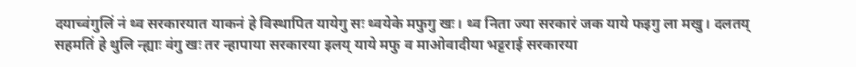दयाच्वंगुलिं नं थ्व सरकारयात याकनं हे विस्थापित यायेगु सः थ्वयेके मफुगु खः। थ्व निता ज्या सरकारं जक याये फइगु ला मखु। दलतय् सहमतिं हे थुलि न्ह्याः वंगु खः तर न्हापाया सरकारया इलय् याये मफु व माओवादीया भट्टराई सरकारया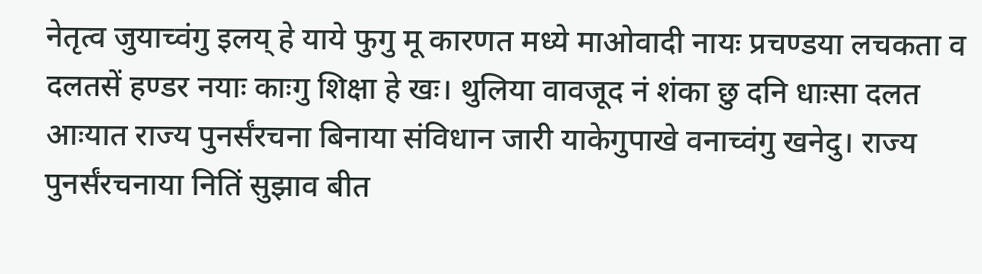नेतृत्व जुयाच्वंगु इलय् हे याये फुगु मू कारणत मध्ये माओवादी नायः प्रचण्डया लचकता व दलतसें हण्डर नयाः काःगु शिक्षा हे खः। थुलिया वावजूद नं शंका छु दनि धाःसा दलत आःयात राज्य पुनर्संरचना बिनाया संविधान जारी याकेगुपाखे वनाच्वंगु खनेदु। राज्य पुनर्संरचनाया नितिं सुझाव बीत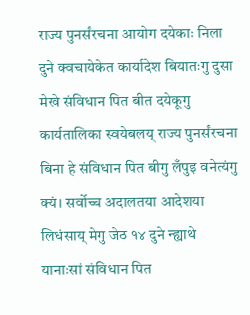राज्य पुनर्संरचना आयोग दयेकाः निला दुने क्वचायेकेत कार्यादेश बियातःगु दुसा मेखे संविधान पित बीत दयेकूगु कार्यतालिका स्वयेबलय् राज्य पुनर्संरचना बिना हे संविधान पित बीगु लँपुइ वनेत्यंगु क्यं। सर्वोच्च अदालतया आदेशया लिधंसाय् मेगु जेठ १४ दुने न्ह्याथे यानाःसां संविधान पित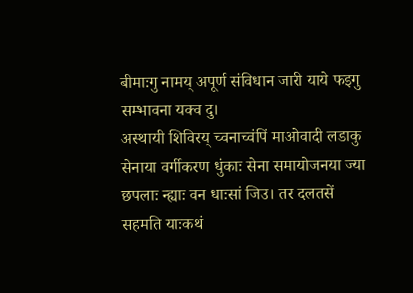बीमाःगु नामय् अपूर्ण संविधान जारी याये फइगु सम्भावना यक्व दु।
अस्थायी शिविरय् च्वनाच्वंपिं माओवादी लडाकु सेनाया वर्गीकरण धुंकाः सेना समायोजनया ज्या छपलाः न्ह्याः वन धाःसां जिउ। तर दलतसें सहमति याःकथं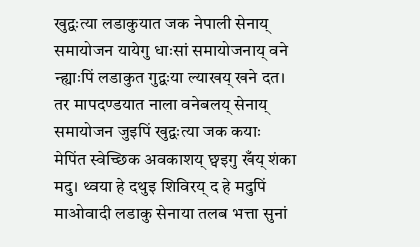खुद्वःत्या लडाकुयात जक नेपाली सेनाय् समायोजन यायेगु धाःसां समायोजनाय् वने न्ह्याःपिं लडाकुत गुद्वःया ल्याखय् खने दत। तर मापदण्डयात नाला वनेबलय् सेनाय् समायोजन जुइपिं खुद्वःत्या जक कयाः मेपिंत स्वेच्छिक अवकाशय् छ्वइगु खँय् शंका मदु। थ्वया हे दथुइ शिविरय् द हे मदुपिं माओवादी लडाकु सेनाया तलब भत्ता सुनां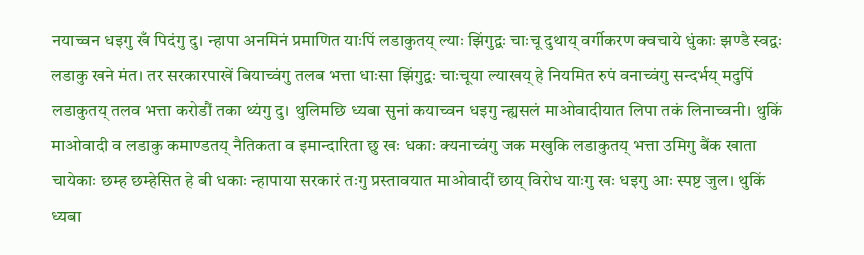नयाच्वन धइगु खँ पिदंगु दु। न्हापा अनमिनं प्रमाणित याःपिं लडाकुतय् ल्याः झिंगुद्वः चाःचू दुथाय् वर्गीकरण क्वचाये धुंकाः झण्डै स्वद्वः लडाकु खने मंत। तर सरकारपाखें बियाच्वंगु तलब भत्ता धाःसा झिंगुद्वः चाःचूया ल्याखय् हे नियमित रुपं वनाच्वंगु सन्दर्भय् मदुपिं लडाकुतय् तलव भत्ता करोडौं तका थ्यंगु दु। थुलिमछि ध्यबा सुनां कयाच्वन धइगु न्ह्यसलं माओवादीयात लिपा तकं लिनाच्वनी। थुकिं माओवादी व लडाकु कमाण्डतय् नैतिकता व इमान्दारिता छु खः धकाः क्यनाच्वंगु जक मखुकि लडाकुतय् भत्ता उमिगु बैंक खाता चायेकाः छम्ह छम्हेसित हे बी धकाः न्हापाया सरकारं तःगु प्रस्तावयात माओवादीं छाय् विरोध याःगु खः धइगु आः स्पष्ट जुल। थुकिं ध्यबा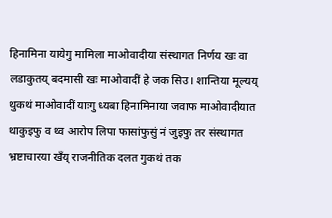हिनामिना यायेगु मामिला माओवादीया संस्थागत निर्णय खः वा लडाकुतय् बदमासी खः माओवादीं हे जक सिउ। शान्तिया मूल्यय् थुकथं माओवादीं याःगु ध्यबा हिनामिनाया जवाफ माओवादीयात थाकुइफु व थ्व आरोप लिपा फासांफुसुं नं जुइफु तर संस्थागत भ्रष्टाचारया खँय् राजनीतिक दलत गुकथं तक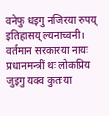वनेफु धइगु नजिरया रुपय् इतिहासय् ल्यनाच्वनी।
वर्तमान सरकारया नायः प्रधानमन्त्रीं थः लोकप्रिय जुइगु यक्व कुतःया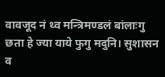वावजूद नं थ्व मन्त्रिमण्डलं बांलाःगु छता हे ज्या याये फुगु मदुनि। सुशासन व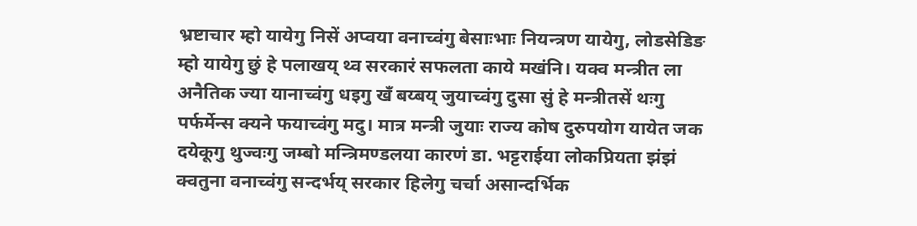भ्रष्टाचार म्हो यायेगु निसें अप्वया वनाच्वंगु बेसाःभाः नियन्त्रण यायेगु, लोडसेडिङ म्हो यायेगु छुं हे पलाखय् थ्व सरकारं सफलता काये मखंनि। यक्व मन्त्रीत ला अनैतिक ज्या यानाच्वंगु धइगु खँ बय्बय् जुयाच्वंगु दुसा सुं हे मन्त्रीतसें थःगु पर्फर्मेन्स क्यने फयाच्वंगु मदु। मात्र मन्त्री जुयाः राज्य कोष दुरुपयोग यायेत जक दयेकूगु थुज्वःगु जम्बो मन्त्रिमण्डलया कारणं डा. भट्टराईया लोकप्रियता झंझं क्वतुना वनाच्वंगु सन्दर्भय् सरकार हिलेगु चर्चा असान्दर्भिक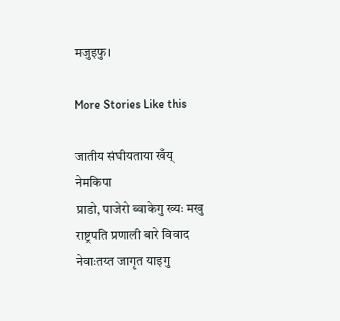मजुइफु।

More Stories Like this

जातीय संघीयताया खँय् नेमकिपा
प्राडो, पाजेरो ब्वाकेगु ख्यः मखु
राष्ट्रपति प्रणाली बारे विवाद
नेवाःतय्त जागृत याइगु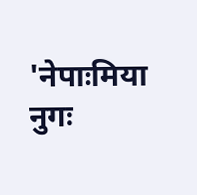'नेपाःमिया नुगः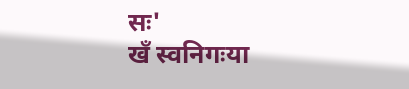सः'
खँ स्वनिगःया